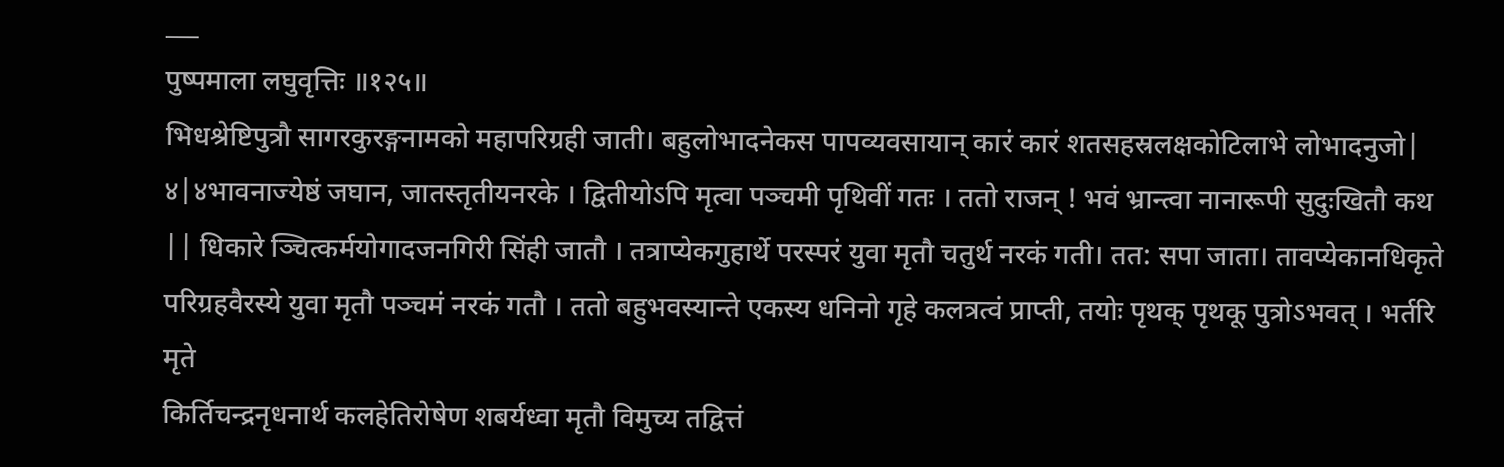___
पुष्पमाला लघुवृत्तिः ॥१२५॥
भिधश्रेष्टिपुत्रौ सागरकुरङ्गनामको महापरिग्रही जाती। बहुलोभादनेकस पापव्यवसायान् कारं कारं शतसहस्रलक्षकोटिलाभे लोभादनुजो|
४|४भावनाज्येष्ठं जघान, जातस्तृतीयनरके । द्वितीयोऽपि मृत्वा पञ्चमी पृथिवीं गतः । ततो राजन् ! भवं भ्रान्त्वा नानारूपी सुदुःखितौ कथ
|| धिकारे ञ्चित्कर्मयोगादजनगिरी सिंही जातौ । तत्राप्येकगुहार्थे परस्परं युवा मृतौ चतुर्थ नरकं गती। तत: सपा जाता। तावप्येकानधिकृते
परिग्रहवैरस्ये युवा मृतौ पञ्चमं नरकं गतौ । ततो बहुभवस्यान्ते एकस्य धनिनो गृहे कलत्रत्वं प्राप्ती, तयोः पृथक् पृथकू पुत्रोऽभवत् । भर्तरि मृते
किर्तिचन्द्रनृधनार्थ कलहेतिरोषेण शबर्यध्वा मृतौ विमुच्य तद्वित्तं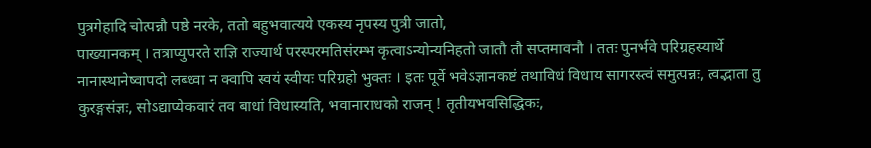पुत्रगेहादि चोत्पन्नौ पष्ठे नरके, ततो बहुभवात्यये एकस्य नृपस्य पुत्री जातो,
पाख्यानकम् । तत्राप्युपरते राज्ञि राज्यार्थ परस्परमतिसंरम्भ कृत्वाऽन्योन्यनिहतो जातौ तौ सप्तमावनौ । ततः पुनर्भवे परिग्रहस्यार्थे नानास्थानेष्वापदो लब्ध्वा न क्वापि स्वयं स्वीयः परिग्रहो भुक्तः । इतः पूर्वे भवेऽज्ञानकष्टं तथाविधं विधाय सागरस्त्वं समुत्पन्नः, त्वद्भाता तु कुरङ्गसंज्ञः, सोऽद्याप्येकवारं तव बाधां विधास्यति, भवानाराधको राजन् ! तृतीयभवसिद्धिकः,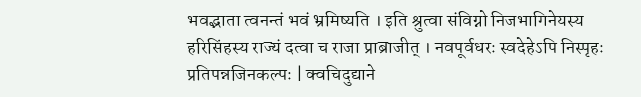भवद्भाता त्वनन्तं भवं भ्रमिष्यति । इति श्रुत्वा संविग्नो निजभागिनेयस्य हरिसिंहस्य राज्यं दत्वा च राजा प्राब्राजीत् । नवपूर्वधरः स्वदेहेऽपि निस्पृहः प्रतिपन्नजिनकल्पः | क्वचिदुद्याने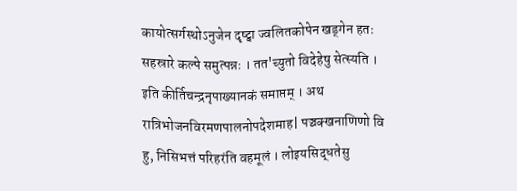कायोत्सर्गस्थोऽनुजेन दृष्ट्वा ज्वलितकोपेन खड्गेन हतः सहस्रारे कल्पे समुत्पन्नः । तत'च्युतो विदेहेषु सेत्स्यति । इति कीर्तिचन्द्रनृपाख्यानकं समाप्तम् । अथ रात्रिभोजनविरमणपालनोपदेशमाह| पञ्चक्खनाणिणो वि हु, निसिभत्तं परिहरंति वहमूलं । लोइयसिद्धतेसु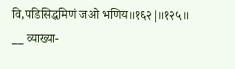वि,पडिसिद्धमिणं जओ भणिय॥१६२|॥१२५॥
__ व्याख्या-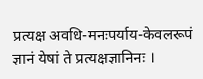प्रत्यक्ष अवधि-मनःपर्याय-केवलरूपं ज्ञानं येषां ते प्रत्यक्षज्ञानिनः ।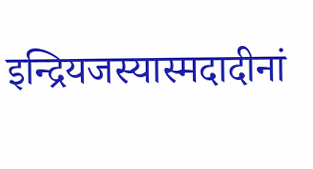इन्द्रियजस्यास्मदादीनां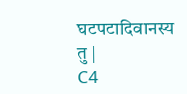घटपटादिवानस्य तु |
C4